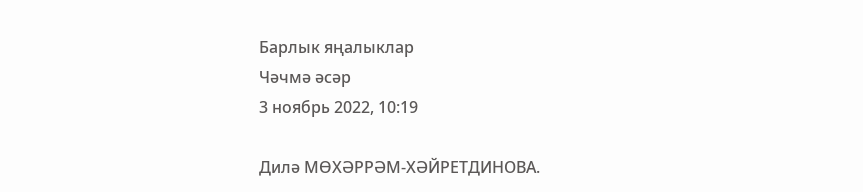Барлык яңалыклар
Чәчмә әсәр
3 ноябрь 2022, 10:19

Дилә МӨХӘРРӘМ-ХӘЙРЕТДИНОВА.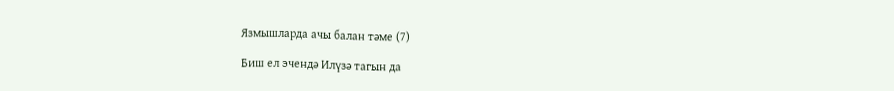Язмышларда ачы балан тәме (7)

Биш ел эчендә Илүзә тагын да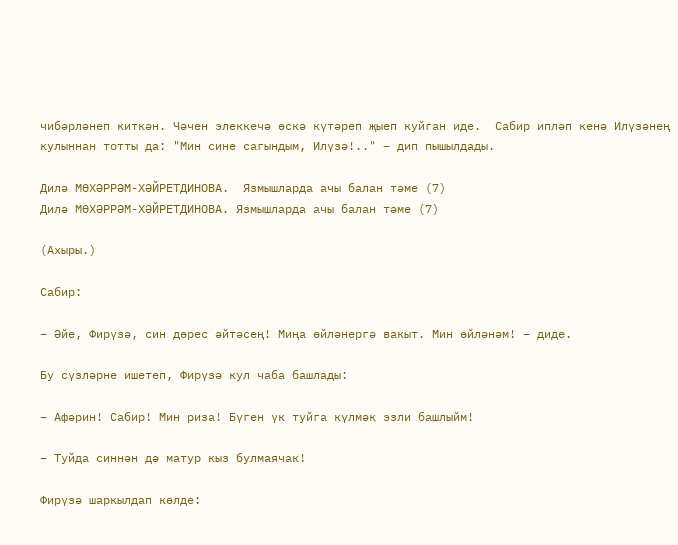чибәрләнеп киткән. Чәчен элеккечә өскә күтәреп җыеп куйган иде.  Сабир ипләп кенә Илүзәнең кулыннан тотты да: "Мин сине сагындым, Илүзә!.." – дип пышылдады.

Дилә МӨХӘРРӘМ-ХӘЙРЕТДИНОВА.  Язмышларда ачы балан тәме (7)
Дилә МӨХӘРРӘМ-ХӘЙРЕТДИНОВА. Язмышларда ачы балан тәме (7)

(Ахыры.)

Сабир:

– Әйе, Фирүзә, син дөрес әйтәсең! Миңа өйләнергә вакыт. Мин өйләнәм! – диде.

Бу сүзләрне ишетеп, Фирүзә кул чаба башлады:

– Афәрин! Сабир! Мин риза! Бүген үк туйга күлмәк эзли башлыйм!

– Туйда синнән дә матур кыз булмаячак!

Фирүзә шаркылдап көлде: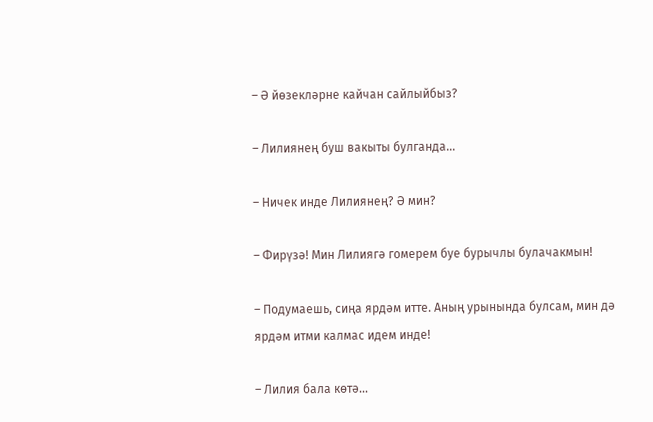– Ә йөзекләрне кайчан сайлыйбыз?

– Лилиянең буш вакыты булганда...

– Ничек инде Лилиянең? Ә мин?

– Фирүзә! Мин Лилиягә гомерем буе бурычлы булачакмын!

– Подумаешь, сиңа ярдәм итте. Аның урынында булсам, мин дә ярдәм итми калмас идем инде!

– Лилия бала көтә...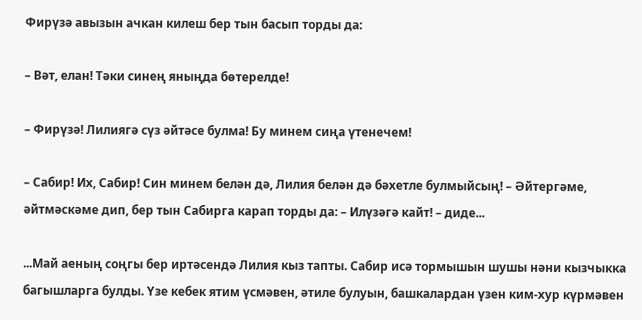Фирүзә авызын ачкан килеш бер тын басып торды да:

– Вәт, елан! Тәки синең яныңда бөтерелде!

– Фирүзә! Лилиягә сүз әйтәсе булма! Бу минем сиңа үтенечем!

– Сабир! Их, Сабир! Син минем белән дә, Лилия белән дә бәхетле булмыйсың! – Әйтергәме, әйтмәскәме дип, бер тын Сабирга карап торды да: – Илүзәгә кайт! – диде...

...Май аеның соңгы бер иртәсендә Лилия кыз тапты. Сабир исә тормышын шушы нәни кызчыкка багышларга булды. Үзе кебек ятим үсмәвен, әтиле булуын, башкалардан үзен ким-хур күрмәвен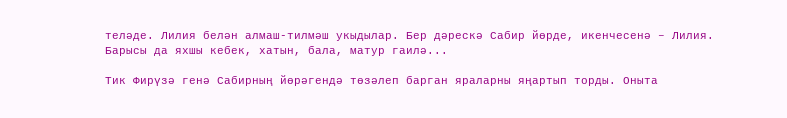теләде. Лилия белән алмаш-тилмәш укыдылар. Бер дәрескә Сабир йөрде, икенчесенә – Лилия. Барысы да яхшы кебек, хатын, бала, матур гаилә...

Тик Фирүзә генә Сабирның йөрәгендә төзәлеп барган яраларны яңартып торды. Оныта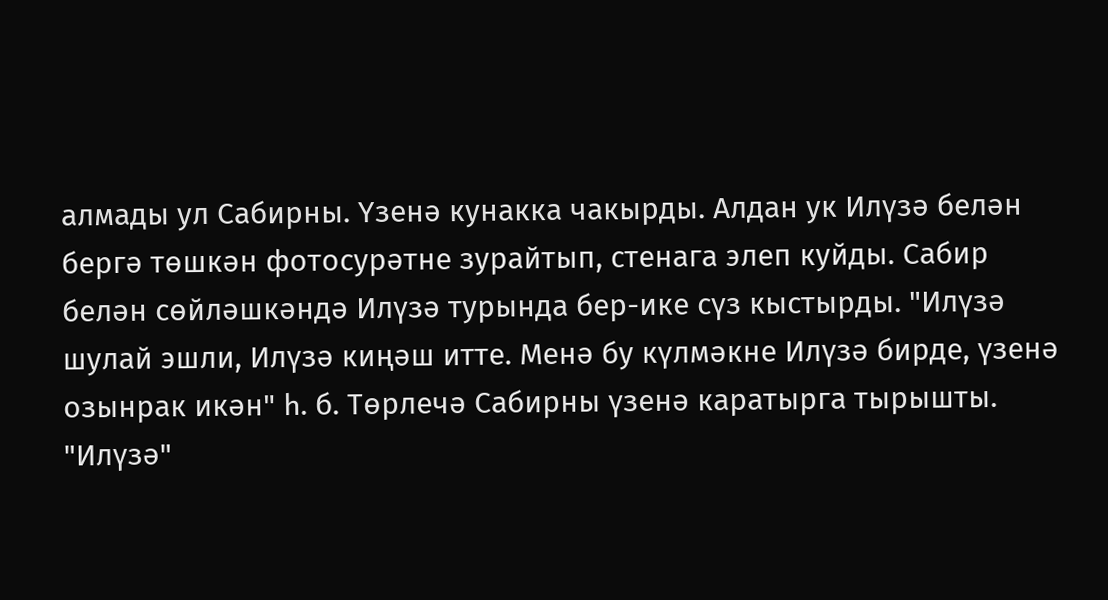алмады ул Сабирны. Үзенә кунакка чакырды. Алдан ук Илүзә белән бергә төшкән фотосурәтне зурайтып, стенага элеп куйды. Сабир белән сөйләшкәндә Илүзә турында бер-ике сүз кыстырды. "Илүзә шулай эшли, Илүзә киңәш итте. Менә бу күлмәкне Илүзә бирде, үзенә озынрак икән" һ. б. Төрлечә Сабирны үзенә каратырга тырышты. "Илүзә"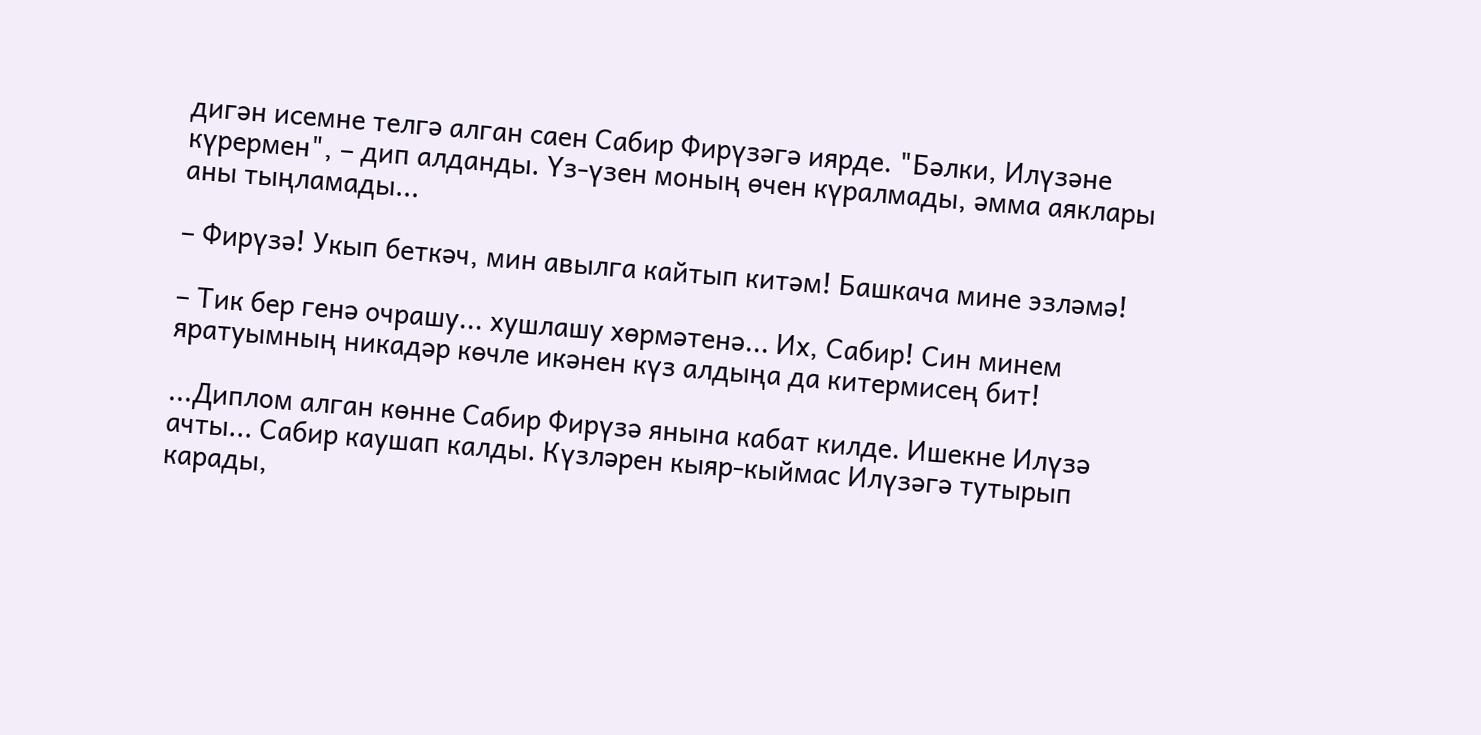дигән исемне телгә алган саен Сабир Фирүзәгә иярде. "Бәлки, Илүзәне күрермен", – дип алданды. Үз-үзен моның өчен күралмады, әмма аяклары аны тыңламады...

– Фирүзә! Укып беткәч, мин авылга кайтып китәм! Башкача мине эзләмә!

– Тик бер генә очрашу... хушлашу хөрмәтенә... Их, Сабир! Син минем яратуымның никадәр көчле икәнен күз алдыңа да китермисең бит!

...Диплом алган көнне Сабир Фирүзә янына кабат килде. Ишекне Илүзә ачты... Сабир каушап калды. Күзләрен кыяр-кыймас Илүзәгә тутырып карады,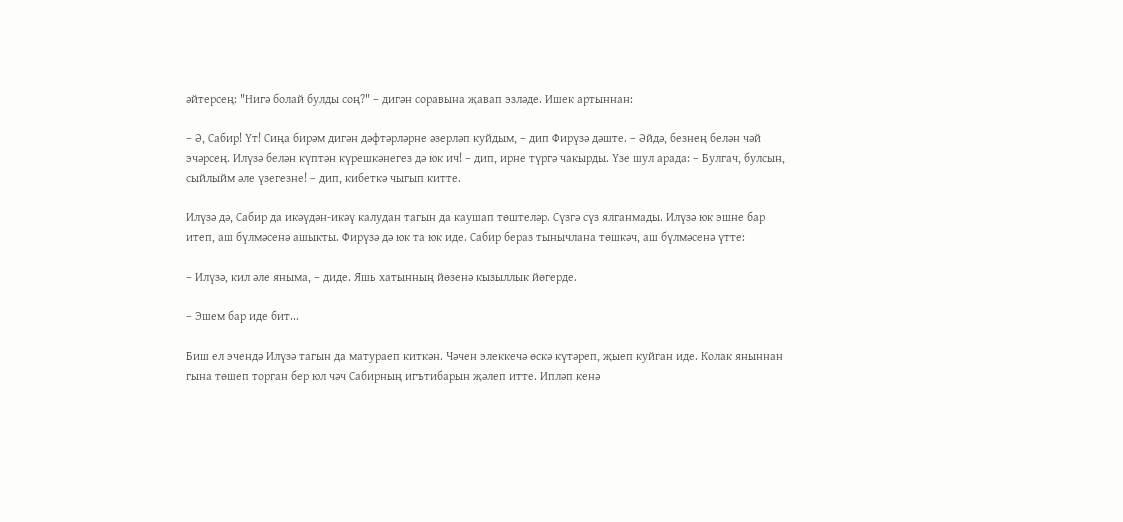әйтерсең: "Нигә болай булды соң?" – дигән соравына җавап эзләде. Ишек артыннан:

– Ә, Сабир! Үт! Сиңа бирәм дигән дәфтәрләрне әзерләп куйдым, – дип Фирүзә дәште. – Әйдә, безнең белән чәй эчәрсең. Илүзә белән күптән күрешкәнегез дә юк ич! – дип, ирне түргә чакырды. Үзе шул арада: – Булгач, булсын, сыйлыйм әле үзегезне! – дип, кибеткә чыгып китте.

Илүзә дә, Сабир да икәүдән-икәү калудан тагын да каушап төштеләр. Сүзгә сүз ялганмады. Илүзә юк эшне бар итеп, аш бүлмәсенә ашыкты. Фирүзә дә юк та юк иде. Сабир бераз тынычлана төшкәч, аш бүлмәсенә үтте:

– Илүзә, кил әле яныма, – диде. Яшь хатынның йөзенә кызыллык йөгерде.

– Эшем бар иде бит...

Биш ел эчендә Илүзә тагын да матураеп киткән. Чәчен элеккечә өскә күтәреп, җыеп куйган иде. Колак яныннан гына төшеп торган бер юл чәч Сабирның игътибарын җәлеп итте. Ипләп кенә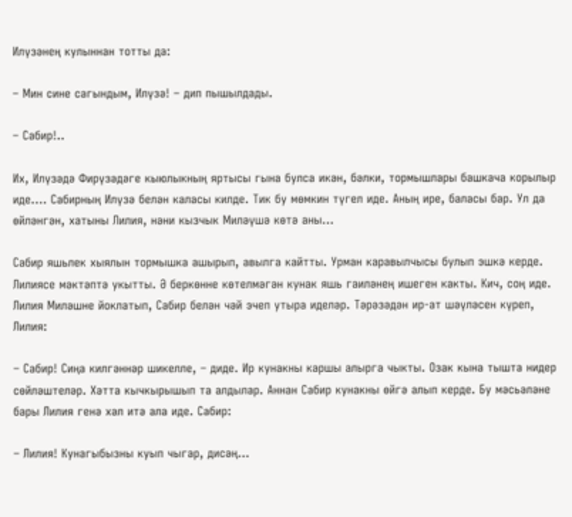Илүзәнең кулыннан тотты да:

– Мин сине сагындым, Илүзә! – дип пышылдады.

– Сабир!..

Их, Илүзәдә Фирүзәдәге кыюлыкның яртысы гына булса икән, бәлки, тормышлары башкача корылыр иде.... Сабирның Илүзә белән каласы килде. Тик бу мөмкин түгел иде. Аның ире, баласы бар. Ул да өйләнгән, хатыны Лилия, нәни кызчык Миләүшә көтә аны...

Сабир яшьлек хыялын тормышка ашырып, авылга кайтты. Урман каравылчысы булып эшкә керде. Лилиясе мәктәптә укытты. Ә беркөнне көтелмәгән кунак яшь гаиләнең ишеген какты. Кич, соң иде. Лилия Миләшне йоклатып, Сабир белән чәй эчеп утыра иделәр. Тәрәзәдән ир-ат шәүләсен күреп, Лилия:

– Сабир! Сиңа килгәннәр шикелле, – диде. Ир кунакны каршы алырга чыкты. Озак кына тышта нидер сөйләштеләр. Хәтта кычкырышып та алдылар. Аннан Сабир кунакны өйгә алып керде. Бу мәсьәләне бары Лилия генә хәл итә ала иде. Сабир:

– Лилия! Кунагыбызны куып чыгар, дисәң...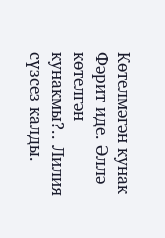Көтелмәгән кунак Фәрит иде. Әллә көтелгән кунакмы?.. Лилия сүзсез калды.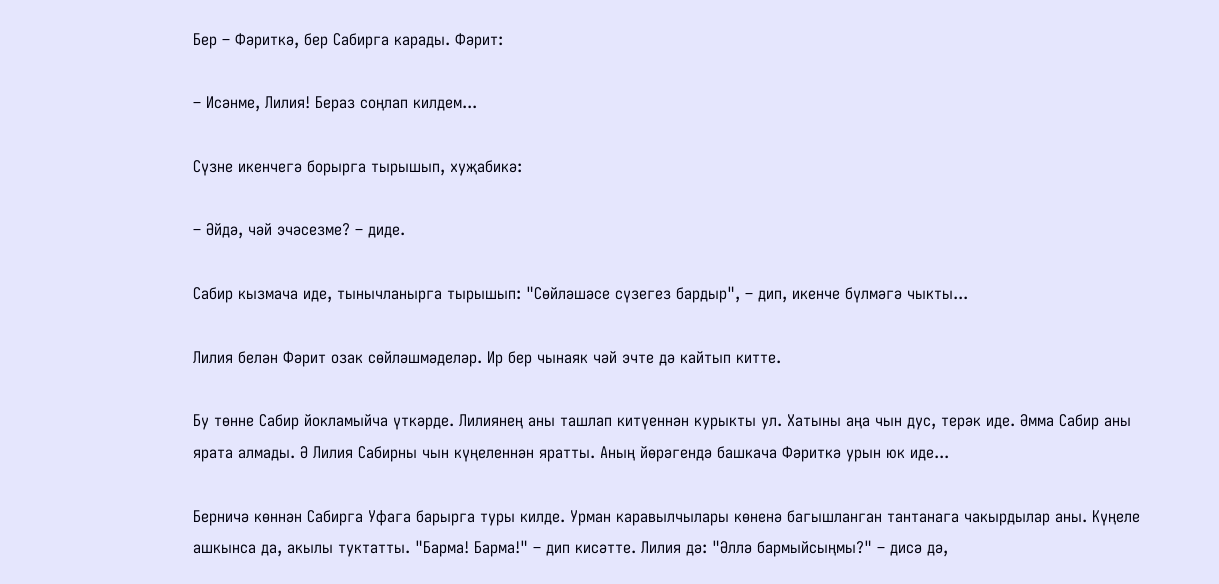Бер – Фәриткә, бер Сабирга карады. Фәрит:

– Исәнме, Лилия! Бераз соңлап килдем...

Сүзне икенчегә борырга тырышып, хуҗабикә:

– Әйдә, чәй эчәсезме? – диде.

Сабир кызмача иде, тынычланырга тырышып: "Сөйләшәсе сүзегез бардыр", – дип, икенче бүлмәгә чыкты...

Лилия белән Фәрит озак сөйләшмәделәр. Ир бер чынаяк чәй эчте дә кайтып китте.

Бу төнне Сабир йокламыйча үткәрде. Лилиянең аны ташлап китүеннән курыкты ул. Хатыны аңа чын дус, терәк иде. Әмма Сабир аны ярата алмады. Ә Лилия Сабирны чын күңеленнән яратты. Аның йөрәгендә башкача Фәриткә урын юк иде...

Берничә көннән Сабирга Уфага барырга туры килде. Урман каравылчылары көненә багышланган тантанага чакырдылар аны. Күңеле ашкынса да, акылы туктатты. "Барма! Барма!" – дип кисәтте. Лилия дә: "Әллә бармыйсыңмы?" – дисә дә,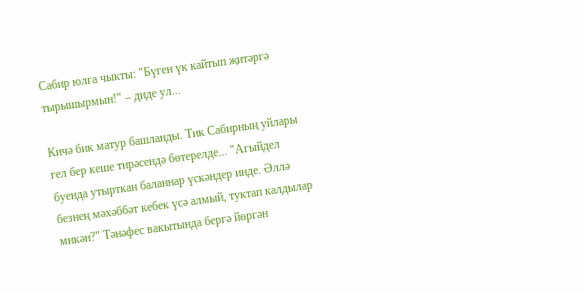Сабир юлга чыкты: "Бүген үк кайтып җитәргә тырышырмын!" – диде ул...

Кичә бик матур башланды. Тик Сабирның уйлары гел бер кеше тирәсендә бөтерелде... "Агыйдел буенда утырткан баланнар үскәндер инде. Әллә безнең мәхәббәт кебек үсә алмый, туктап калдылар микән?" Тәнәфес вакытында бергә йөргән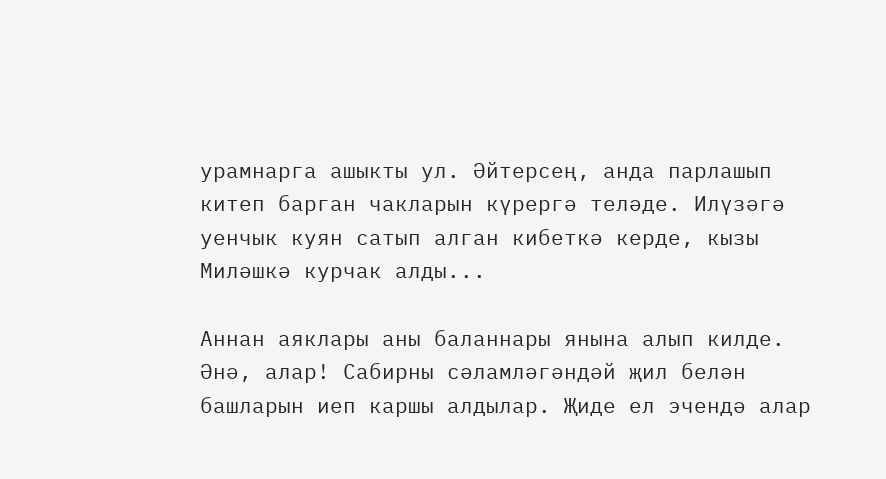урамнарга ашыкты ул. Әйтерсең, анда парлашып китеп барган чакларын күрергә теләде. Илүзәгә уенчык куян сатып алган кибеткә керде, кызы Миләшкә курчак алды...

Аннан аяклары аны баланнары янына алып килде. Әнә, алар! Сабирны сәламләгәндәй җил белән башларын иеп каршы алдылар. Җиде ел эчендә алар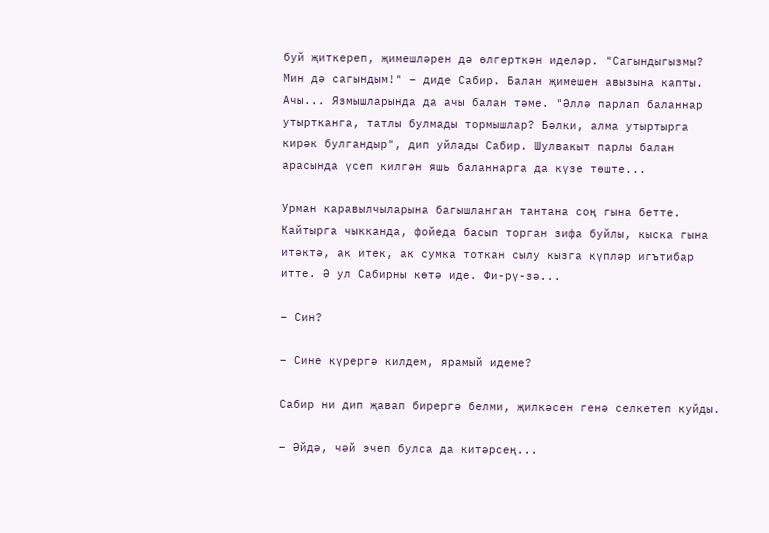буй җиткереп, җимешләрен дә өлгерткән иделәр. "Сагындыгызмы? Мин дә сагындым!" – диде Сабир. Балан җимешен авызына капты. Ачы... Язмышларында да ачы балан тәме. "Әллә парлап баланнар утыртканга, татлы булмады тормышлар? Бәлки, алма утыртырга кирәк булгандыр", дип уйлады Сабир. Шулвакыт парлы балан арасында үсеп килгән яшь баланнарга да күзе төште...

Урман каравылчыларына багышланган тантана соң гына бетте. Кайтырга чыкканда, фойеда басып торган зифа буйлы, кыска гына итәктә, ак итек, ак сумка тоткан сылу кызга күпләр игътибар итте. Ә ул Сабирны көтә иде. Фи-рү-зә...

– Син?

– Сине күрергә килдем, ярамый идеме?

Сабир ни дип җавап бирергә белми, җилкәсен генә селкетеп куйды.

– Әйдә, чәй эчеп булса да китәрсең...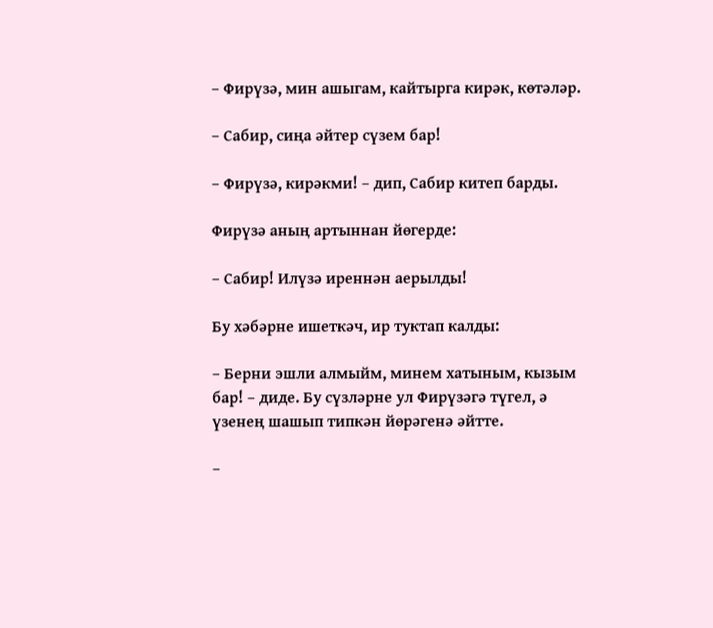– Фирүзә, мин ашыгам, кайтырга кирәк, көтәләр.

– Сабир, сиңа әйтер сүзем бар!

– Фирүзә, кирәкми! – дип, Сабир китеп барды.

Фирүзә аның артыннан йөгерде:

– Сабир! Илүзә иреннән аерылды!

Бу хәбәрне ишеткәч, ир туктап калды:

– Берни эшли алмыйм, минем хатыным, кызым бар! – диде. Бу сүзләрне ул Фирүзәгә түгел, ә үзенең шашып типкән йөрәгенә әйтте.

–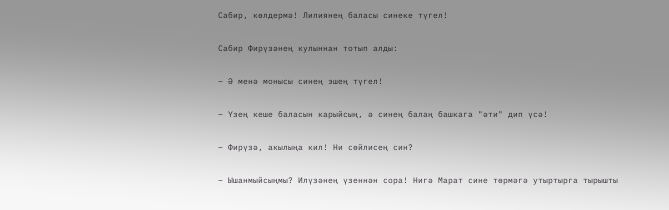Сабир, көлдермә! Лилиянең баласы синеке түгел!

Сабир Фирүзәнең кулыннан тотып алды:

– Ә менә монысы синең эшең түгел!

– Үзең кеше баласын карыйсың, ә синең балаң башкага "әти" дип үсә!

– Фирүзә, акылыңа кил! Ни сөйлисең син?

– Ышанмыйсыңмы? Илүзәнең үзеннән сора! Нигә Марат сине төрмәгә утыртырга тырышты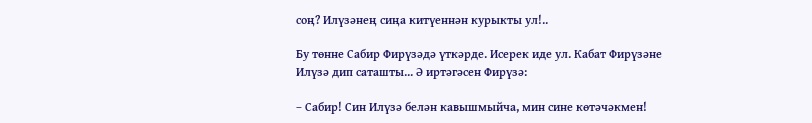соң? Илүзәнең сиңа китүеннән курыкты ул!..

Бу төнне Сабир Фирүзәдә үткәрде. Исерек иде ул. Кабат Фирүзәне Илүзә дип саташты... Ә иртәгәсен Фирүзә:

– Сабир! Син Илүзә белән кавышмыйча, мин сине көтәчәкмен!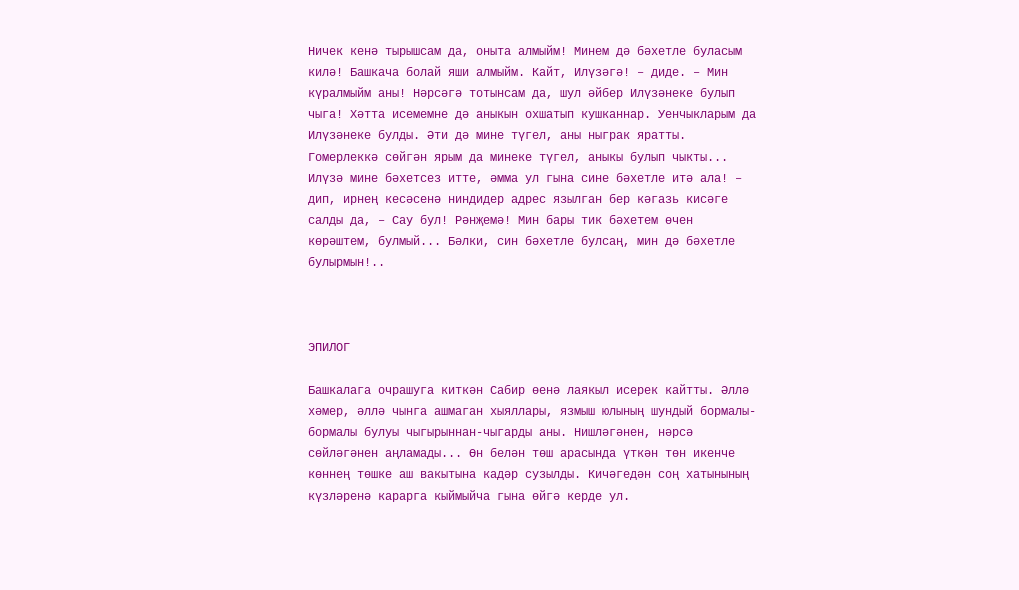Ничек кенә тырышсам да, оныта алмыйм! Минем дә бәхетле буласым килә! Башкача болай яши алмыйм. Кайт, Илүзәгә! – диде. – Мин күралмыйм аны! Нәрсәгә тотынсам да, шул әйбер Илүзәнеке булып чыга! Хәтта исемемне дә аныкын охшатып кушканнар. Уенчыкларым да Илүзәнеке булды. Әти дә мине түгел, аны ныграк яратты. Гомерлеккә сөйгән ярым да минеке түгел, аныкы булып чыкты... Илүзә мине бәхетсез итте, әмма ул гына сине бәхетле итә ала! – дип, ирнең кесәсенә ниндидер адрес язылган бер кәгазь кисәге салды да, – Сау бул! Рәнҗемә! Мин бары тик бәхетем өчен көрәштем, булмый... Бәлки, син бәхетле булсаң, мин дә бәхетле булырмын!..



ЭПИЛОГ

Башкалага очрашуга киткән Сабир өенә лаякыл исерек кайтты. Әллә хәмер, әллә чынга ашмаган хыяллары, язмыш юлының шундый бормалы-бормалы булуы чыгырыннан-чыгарды аны. Нишләгәнен, нәрсә сөйләгәнен аңламады... Өн белән төш арасында үткән төн икенче көннең төшке аш вакытына кадәр сузылды. Кичәгедән соң хатынының күзләренә карарга кыймыйча гына өйгә керде ул.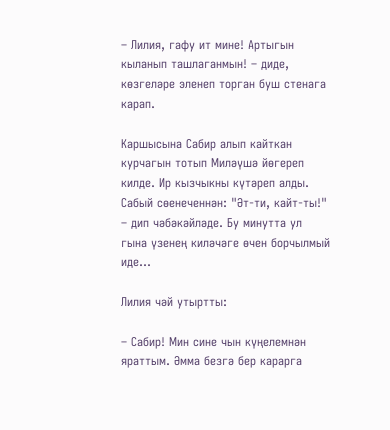– Лилия, гафу ит мине! Артыгын кыланып ташлаганмын! – диде, көзгеләре эленеп торган буш стенага карап.

Каршысына Сабир алып кайткан курчагын тотып Миләүшә йөгереп килде. Ир кызчыкны күтәреп алды. Сабый сөенеченнән: "Әт-ти, кайт-ты!" – дип чәбәкәйләде. Бу минутта ул гына үзенең киләчәге өчен борчылмый иде...

Лилия чәй утыртты:

– Сабир! Мин сине чын күңелемнән яраттым. Әмма безгә бер карарга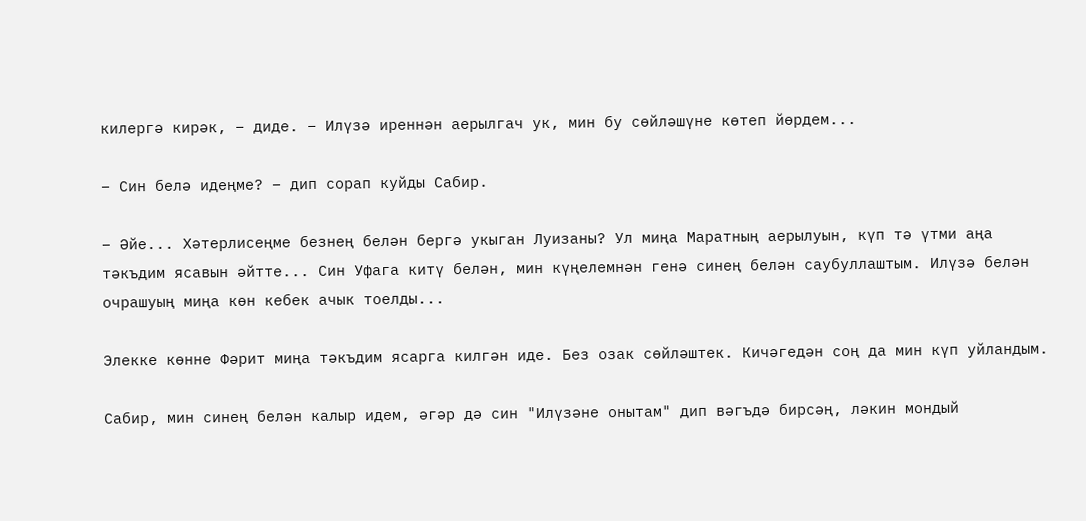килергә кирәк, – диде. – Илүзә иреннән аерылгач ук, мин бу сөйләшүне көтеп йөрдем...

– Син белә идеңме? – дип сорап куйды Сабир.

– Әйе... Хәтерлисеңме безнең белән бергә укыган Луизаны? Ул миңа Маратның аерылуын, күп тә үтми аңа тәкъдим ясавын әйтте... Син Уфага китү белән, мин күңелемнән генә синең белән саубуллаштым. Илүзә белән очрашуың миңа көн кебек ачык тоелды...

Элекке көнне Фәрит миңа тәкъдим ясарга килгән иде. Без озак сөйләштек. Кичәгедән соң да мин күп уйландым.

Сабир, мин синең белән калыр идем, әгәр дә син "Илүзәне онытам" дип вәгъдә бирсәң, ләкин мондый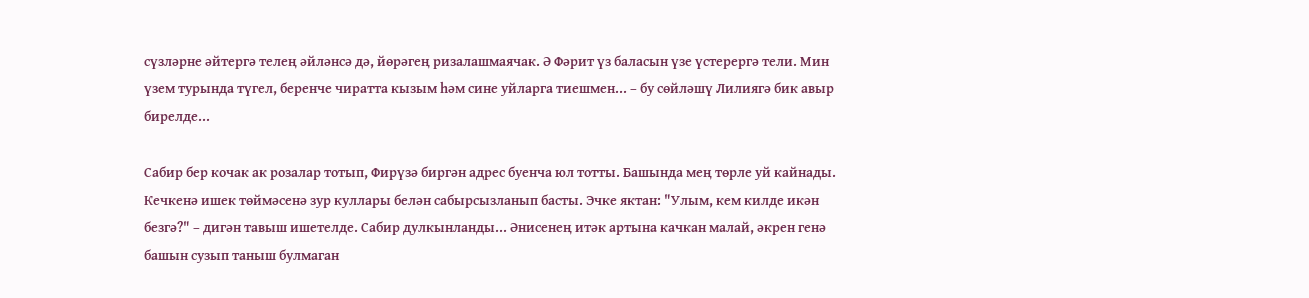сүзләрне әйтергә телең әйләнсә дә, йөрәгең ризалашмаячак. Ә Фәрит үз баласын үзе үстерергә тели. Мин үзем турында түгел, беренче чиратта кызым һәм сине уйларга тиешмен... – бу сөйләшү Лилиягә бик авыр бирелде...

Сабир бер кочак ак розалар тотып, Фирүзә биргән адрес буенча юл тотты. Башында мең төрле уй кайнады. Кечкенә ишек төймәсенә зур куллары белән сабырсызланып басты. Эчке яктан: "Улым, кем килде икән безгә?" – дигән тавыш ишетелде. Сабир дулкынланды... Әнисенең итәк артына качкан малай, әкрен генә башын сузып таныш булмаган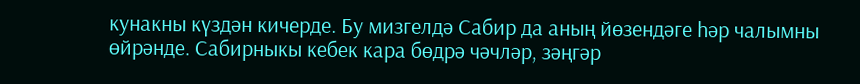кунакны күздән кичерде. Бу мизгелдә Сабир да аның йөзендәге һәр чалымны өйрәнде. Сабирныкы кебек кара бөдрә чәчләр, зәңгәр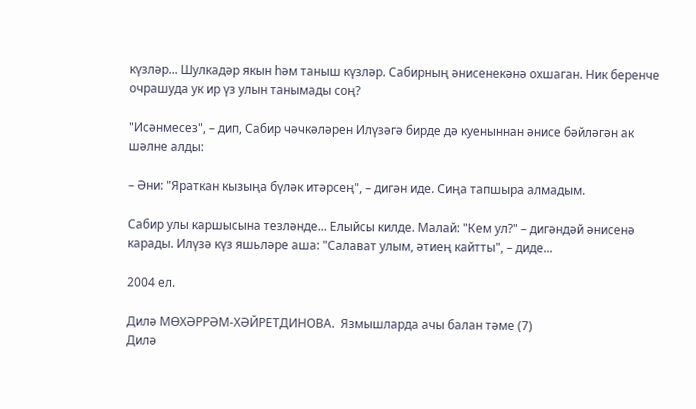күзләр... Шулкадәр якын һәм таныш күзләр. Сабирның әнисенекәнә охшаган. Ник беренче очрашуда ук ир үз улын танымады соң?

"Исәнмесез", – дип, Сабир чәчкәләрен Илүзәгә бирде дә куеныннан әнисе бәйләгән ак шәлне алды:

– Әни: "Яраткан кызыңа бүләк итәрсең", – дигән иде. Сиңа тапшыра алмадым.

Сабир улы каршысына тезләнде... Елыйсы килде. Малай: "Кем ул?" – дигәндәй әнисенә карады. Илүзә күз яшьләре аша: "Салават улым, әтиең кайтты", – диде...

2004 ел.

Дилә МӨХӘРРӘМ-ХӘЙРЕТДИНОВА.  Язмышларда ачы балан тәме (7)
Дилә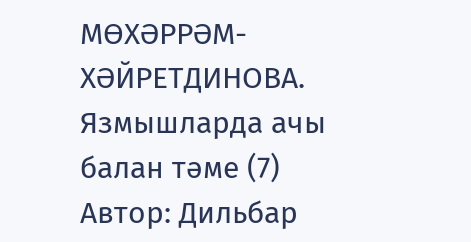МӨХӘРРӘМ-ХӘЙРЕТДИНОВА. Язмышларда ачы балан тәме (7)
Автор: Дильбар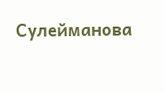Сулейманова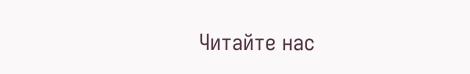Читайте нас